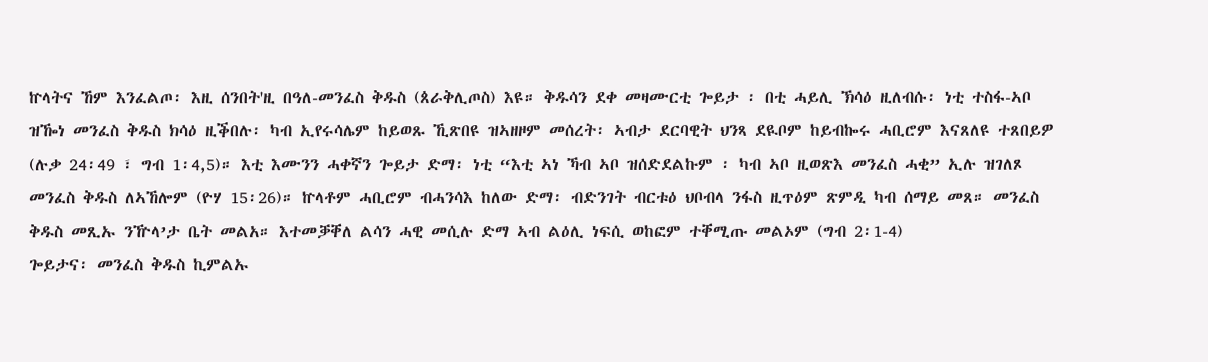ኵላትና ኸም እንፈልጦ፡ እዚ ሰንበት'ዚ በዓለ-መንፈስ ቅዱስ (ጰራቅሊጦስ) እዩ። ቅዱሳን ደቀ መዛሙርቲ ጐይታ ፡ በቲ ሓይሊ ኽሳዕ ዚለብሱ፡ ነቲ ተስፋ-ኣቦ ዝዀነ መንፈስ ቅዱስ ክሳዕ ዚቕበሉ፡ ካብ ኢየሩሳሌም ከይወጹ ኺጽበዩ ዝኣዘዞም መሰረት፡ ኣብታ ደርባዊት ህንጻ ደዪቦም ከይብኰሩ ሓቢሮም እናጸለዩ ተጸበይዎ (ሉቃ 24፡49 ፣ ግብ 1፡4,5)። እቲ እሙንን ሓቀኛን ጐይታ ድማ፡ ነቲ “እቲ ኣነ ኻብ ኣቦ ዝሰድደልኩም ፡ ካብ ኣቦ ዚወጽእ መንፈስ ሓቂ” ኢሉ ዝገለጾ መንፈስ ቅዱስ ለኣኸሎም (ዮሃ 15፡26)። ኵላቶም ሓቢሮም ብሓንሳእ ከለው ድማ፡ ብድንገት ብርቱዕ ህቦብላ ንፋስ ዚጥዕም ጽምዲ ካብ ሰማይ መጸ። መንፈስ ቅዱስ መጺኡ ንዅላ’ታ ቤት መልአ። እተመቓቐለ ልሳን ሓዊ መሲሉ ድማ ኣብ ልዕሊ ነፍሲ ወከፎም ተቐሚጡ መልኦም (ግብ 2፡1-4)
ጐይታና፡ መንፈስ ቅዱስ ኪምልኡ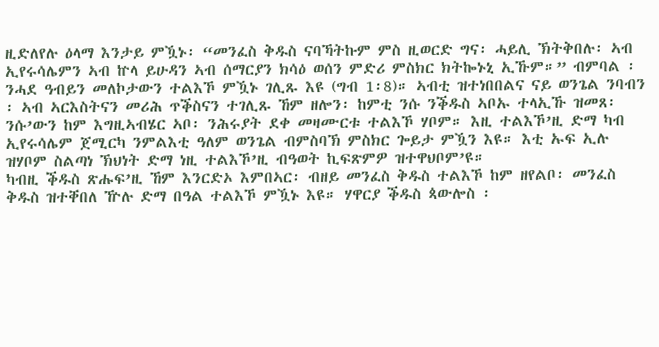ዚድለየሉ ዕላማ እንታይ ምዃኑ፡ “መንፈስ ቅዱስ ናባኻትኩም ምስ ዚወርድ ግና፡ ሓይሊ ኽትቅበሉ፡ ኣብ ኢየሩሳሌምን ኣብ ኵላ ይሁዳን ኣብ ሰማርያን ክሳዕ ወሰን ምድሪ ምስክር ክትኰኑኒ ኢኹም።” ብምባል ፡ ንሓደ ዓብይን መለኮታውን ተልእኾ ምዃኑ ገሊጹ እዩ (ግብ 1፡8)። ኣብቲ ዝተነበበልና ናይ ወንጌል ንባብን ፡ ኣብ ኣርእስትናን መሪሕ ጥቕስናን ተገሊጹ ኸም ዘሎን፡ ከምቲ ንሱ ንቕዱስ ኣቦኡ ተላኢኹ ዝመጸ፡ ንሱ’ውን ከም እግዚኣብሄር ኣቦ፡ ንሕሩያት ደቀ መዛሙርቱ ተልእኾ ሃቦም። እዚ ተልእኾ’ዚ ድማ ካብ ኢየሩሳሌም ጀሚርካ ንምልእቲ ዓለም ወንጌል ብምስባኽ ምስክር ጐይታ ምዃን እዩ። እቲ ኡፍ ኢሉ ዝሃቦም ስልጣነ ኽህነት ድማ ነዚ ተልእኾ’ዚ ብዓወት ኪፍጽምዎ ዝተዋህቦም’ዩ።
ካብዚ ቕዱስ ጽሑፍ’ዚ ኸም እንርድኦ እምበኣር፡ ብዘይ መንፈስ ቅዱስ ተልእኾ ከም ዘየልቦ፡ መንፈስ ቅዱስ ዝተቐበለ ዅሉ ድማ በዓል ተልእኾ ምዃኑ እዩ። ሃዋርያ ቕዱስ ጳውሎስ ፡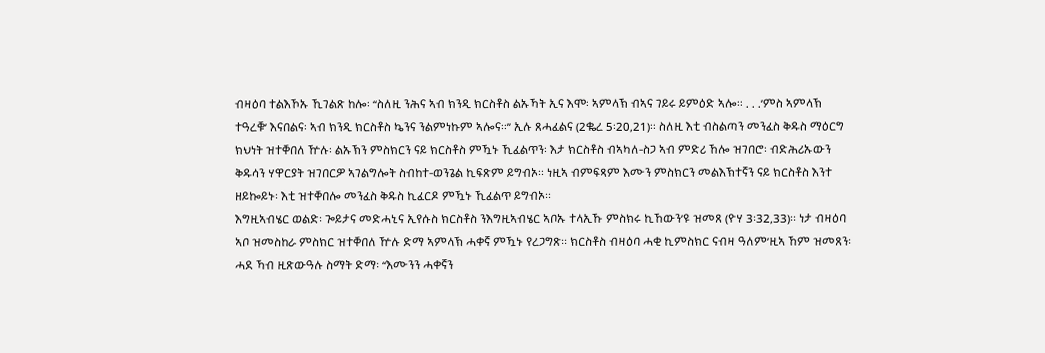ብዛዕባ ተልእኾኡ ኺገልጽ ከሎ፡ “ስለዚ ንሕና ኣብ ክንዲ ክርስቶስ ልኡኻት ኢና እሞ፡ ኣምላኽ ብኣና ገይሩ ይምዕድ ኣሎ። . . .’ምስ ኣምላኽ ተዓረቑ’ እናበልና፡ ኣብ ክንዲ ክርስቶስ ኴንና ንልምነኩም ኣሎና።” ኢሉ ጸሓፈልና (2ቈረ 5፡20,21)። ስለዚ እቲ ብስልጣን መንፈስ ቅዱስ ማዕርግ ክህነት ዝተቐበለ ዅሉ፡ ልኡኽን ምስክርን ናይ ክርስቶስ ምዃኑ ኺፈልጥን፡ እታ ክርስቶስ ብኣካለ-ስጋ ኣብ ምድሪ ኸሎ ዝገበሮ፡ ብድሕሪኡውን ቅዱሳን ሃዋርያት ዝገበርዎ ኣገልግሎት ስብከተ-ወንጌል ኪፍጽም ይግብኦ። ነዚኣ ብምፍጻም እሙን ምስክርን መልእኽተኛን ናይ ክርስቶስ እንተ ዘይኰይኑ፡ እቲ ዝተቐበሎ መንፈስ ቅዱስ ኪፈርዶ ምዃኑ ኺፈልጥ ይግብኦ።
እግዚኣብሄር ወልድ፡ ጐይታና መድሓኒና ኢየሱስ ክርስቶስ ንእግዚኣብሄር ኣቦኡ ተላኢኹ ምስክሩ ኪኸውን’ዩ ዝመጸ (ዮሃ 3፡32,33)። ነታ ብዛዕባ ኣቦ ዝመስከራ ምስክር ዝተቐበለ ዅሉ ድማ ኣምላኽ ሓቀኛ ምዃኑ የረጋግጽ። ክርስቶስ ብዛዕባ ሓቂ ኪምስክር ናብዛ ዓለም’ዚኣ ኸም ዝመጸን፡ ሓደ ኻብ ዚጽውዓሉ ስማት ድማ፡ “እሙንን ሓቀኛን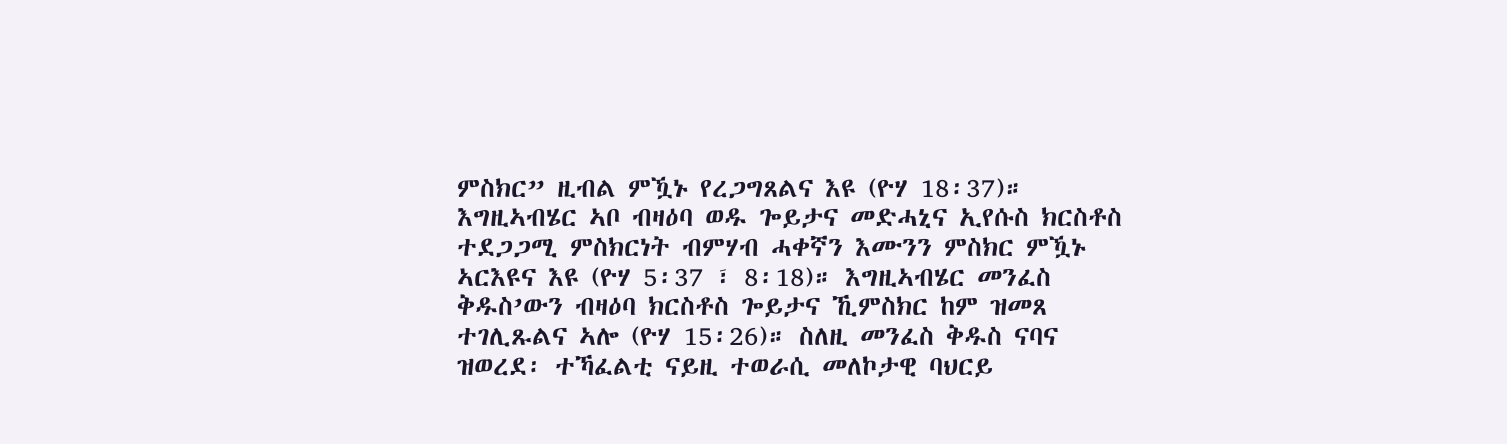ምስክር” ዚብል ምዃኑ የረጋግጸልና እዩ (ዮሃ 18፡37)። እግዚኣብሄር ኣቦ ብዛዕባ ወዱ ጐይታና መድሓኒና ኢየሱስ ክርስቶስ ተደጋጋሚ ምስክርነት ብምሃብ ሓቀኛን እሙንን ምስክር ምዃኑ ኣርእዩና እዩ (ዮሃ 5፡37 ፣ 8፡18)። እግዚኣብሄር መንፈስ ቅዱስ’ውን ብዛዕባ ክርስቶስ ጐይታና ኺምስክር ከም ዝመጸ ተገሊጹልና ኣሎ (ዮሃ 15፡26)። ስለዚ መንፈስ ቅዱስ ናባና ዝወረደ፡ ተኻፈልቲ ናይዚ ተወራሲ መለኮታዊ ባህርይ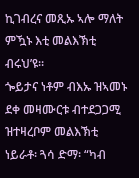ኪገብረና መጺኡ ኣሎ ማለት ምዃኑ እቲ መልእኽቲ ብሩህ’ዩ።
ጐይታና ነቶም ብእኡ ዝኣመኑ ደቀ መዛሙርቱ ብተደጋጋሚ ዝተዛረቦም መልእኽቲ ነይራቶ፡ ጓሳ ድማ፡ “ካብ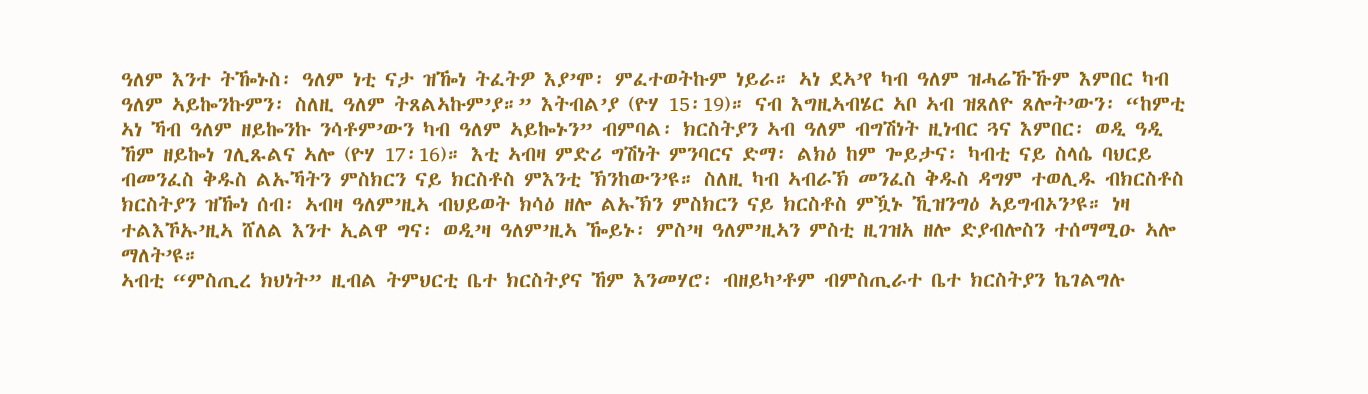ዓለም እንተ ትዀኑስ፡ ዓለም ነቲ ናታ ዝዀነ ትፈትዎ እያ’ሞ፡ ምፈተወትኩም ነይራ። ኣነ ደኣ’የ ካብ ዓለም ዝሓሬኹኹም እምበር ካብ ዓለም ኣይኰንኩምን፡ ስለዚ ዓለም ትጸልኣኩም’ያ።” እትብል’ያ (ዮሃ 15፡19)። ናብ እግዚኣብሄር ኣቦ ኣብ ዝጸለዮ ጸሎት’ውን፡ “ከምቲ ኣነ ኻብ ዓለም ዘይኰንኩ ንሳቶም’ውን ካብ ዓለም ኣይኰኑን” ብምባል፡ ክርስትያን ኣብ ዓለም ብግሽነት ዚነብር ጓና እምበር፡ ወዲ ዓዲ ኸም ዘይኰነ ገሊጹልና ኣሎ (ዮሃ 17፡16)። እቲ ኣብዛ ምድሪ ግሽነት ምንባርና ድማ፡ ልክዕ ከም ጐይታና፡ ካብቲ ናይ ስላሴ ባህርይ ብመንፈስ ቅዱስ ልኡኻትን ምስክርን ናይ ክርስቶስ ምእንቲ ኽንከውን’ዩ። ስለዚ ካብ ኣብራኽ መንፈስ ቅዱስ ዳግም ተወሊዱ ብክርስቶስ ክርስትያን ዝዀነ ሰብ፡ ኣብዛ ዓለም’ዚኣ ብህይወት ክሳዕ ዘሎ ልኡኽን ምስክርን ናይ ክርስቶስ ምዃኑ ኺዝንግዕ ኣይግብኦን’ዩ። ነዛ ተልእኾኡ’ዚኣ ሸለል እንተ ኢልዋ ግና፡ ወዲ’ዛ ዓለም’ዚኣ ዀይኑ፡ ምስ’ዛ ዓለም’ዚኣን ምስቲ ዚገዝአ ዘሎ ድያብሎስን ተሰማሚዑ ኣሎ ማለት’ዩ።
ኣብቲ “ምስጢረ ክህነት” ዚብል ትምህርቲ ቤተ ክርስትያና ኸም እንመሃሮ፡ ብዘይካ’ቶም ብምስጢራተ ቤተ ክርስትያን ኬገልግሉ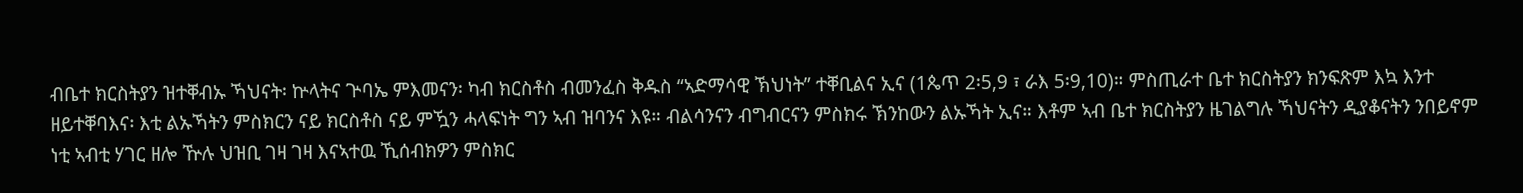ብቤተ ክርስትያን ዝተቐብኡ ኻህናት፡ ኵላትና ጕባኤ ምእመናን፡ ካብ ክርስቶስ ብመንፈስ ቅዱስ “ኣድማሳዊ ኽህነት” ተቐቢልና ኢና (1ጴጥ 2፡5,9 ፣ ራእ 5፡9,10)። ምስጢራተ ቤተ ክርስትያን ክንፍጽም እኳ እንተ ዘይተቐባእና፡ እቲ ልኡኻትን ምስክርን ናይ ክርስቶስ ናይ ምዃን ሓላፍነት ግን ኣብ ዝባንና እዩ። ብልሳንናን ብግብርናን ምስክሩ ኽንከውን ልኡኻት ኢና። እቶም ኣብ ቤተ ክርስትያን ዜገልግሉ ኻህናትን ዲያቆናትን ንበይኖም ነቲ ኣብቲ ሃገር ዘሎ ዅሉ ህዝቢ ገዛ ገዛ እናኣተዉ ኺሰብክዎን ምስክር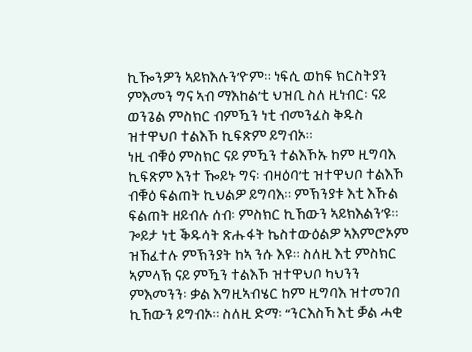ኪዀንዎን ኣይክእሉን’ዮም። ነፍሲ ወከፍ ክርስትያን ምእመን ግና ኣብ ማእከል’ቲ ህዝቢ ስለ ዚነብር፡ ናይ ወንጌል ምስክር ብምዃን ነቲ ብመንፈስ ቅዱስ ዝተዋህቦ ተልእኾ ኪፍጽም ይግብኦ።
ነዚ ብቑዕ ምስክር ናይ ምዃን ተልእኾኡ ከም ዚግባእ ኪፍጽም እንተ ዀይኑ ግና፡ ብዛዕባ’ቲ ዝተዋህቦ ተልእኾ ብቑዕ ፍልጠት ኪህልዎ ይግባእ። ምኽንያቱ እቲ እኹል ፍልጠት ዘይብሉ ሰብ፡ ምስክር ኪኸውን ኣይክእልን’ዩ። ጐይታ ነቲ ቕዱሳት ጽሑፋት ኬስተውዕልዎ ኣእምሮኦም ዝኸፈተሉ ምኽንያት ከኣ ንሱ እዩ። ስለዚ እቲ ምስክር ኣምላኽ ናይ ምዃን ተልእኾ ዝተዋህቦ ካህንን ምእመንን፡ ቃል እግዚኣብሄር ከም ዚግባእ ዝተመገበ ኪኸውን ይግብኦ። ስለዚ ድማ፡ “ንርእስኻ እቲ ቓል ሓቂ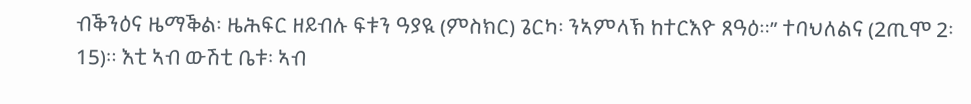ብቕንዕና ዜማቕል፡ ዜሕፍር ዘይብሉ ፍቱን ዓያዪ (ምስክር) ጌርካ፡ ንኣምላኽ ከተርእዮ ጸዓዕ።” ተባህለልና (2ጢሞ 2፡15)። እቲ ኣብ ውሽቲ ቤቱ፡ ኣብ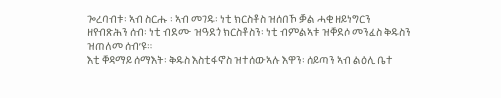ጐረባብቱ፡ ኣብ ስርሑ ፡ ኣብ መገዱ፡ ነቲ ክርስቶስ ዝሰበኾ ቓል ሓቂ ዘይነግርን ዘየብጽሕን ሰብ፡ ነቲ ብደሙ ዝዓደጎ ክርስቶስን፡ ነቲ ብምልኣቱ ዝቐደሶ መንፈስ ቅዱስን ዝጠለመ ሰብ’ዩ።
እቲ ቐዳማይ ሰማእት፡ ቅዱስ እስቲፋኖስ ዝተሰውኣሉ እዋን፡ ሰይጣን ኣብ ልዕሊ ቤተ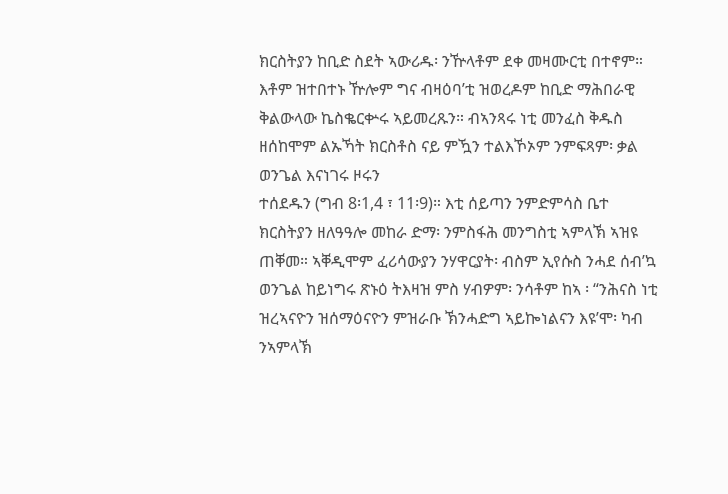ክርስትያን ከቢድ ስደት ኣውሪዱ፡ ንዅላቶም ደቀ መዛሙርቲ በተኖም። እቶም ዝተበተኑ ዅሎም ግና ብዛዕባ’ቲ ዝወረዶም ከቢድ ማሕበራዊ ቅልውላው ኬስቈርቍሩ ኣይመረጹን። ብኣንጻሩ ነቲ መንፈስ ቅዱስ ዘሰከሞም ልኡኻት ክርስቶስ ናይ ምዃን ተልእኾኦም ንምፍጻም፡ ቃል ወንጌል እናነገሩ ዞሩን
ተሰደዱን (ግብ 8፡1,4 ፣ 11፡9)። እቲ ሰይጣን ንምድምሳስ ቤተ ክርስትያን ዘለዓዓሎ መከራ ድማ፡ ንምስፋሕ መንግስቲ ኣምላኽ ኣዝዩ ጠቐመ። ኣቐዲሞም ፈሪሳውያን ንሃዋርያት፡ ብስም ኢየሱስ ንሓደ ሰብ’ኳ ወንጌል ከይነግሩ ጽኑዕ ትእዛዝ ምስ ሃብዎም፡ ንሳቶም ከኣ ፡ “ንሕናስ ነቲ ዝረኣናዮን ዝሰማዕናዮን ምዝራቡ ኽንሓድግ ኣይኰነልናን እዩ’ሞ፡ ካብ ንኣምላኽ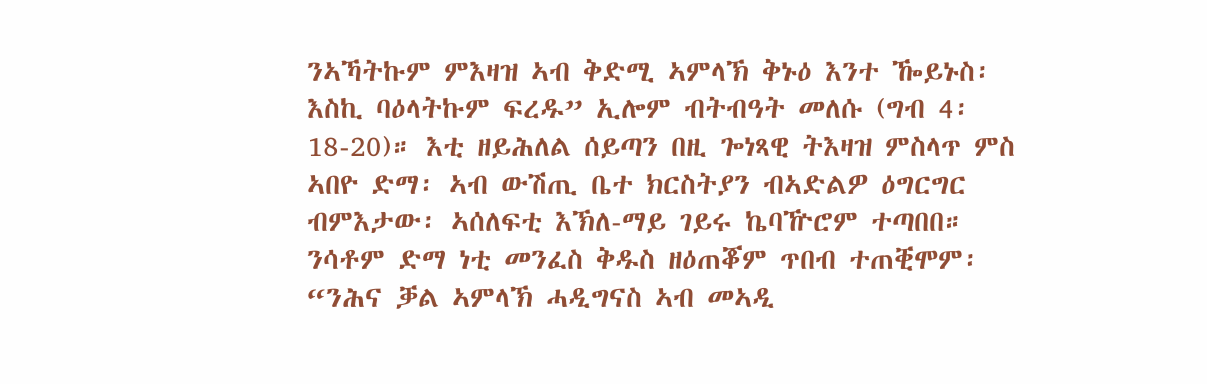ንኣኻትኩም ምእዛዝ ኣብ ቅድሚ ኣምላኽ ቅኑዕ እንተ ዀይኑስ፡ እስኪ ባዕላትኩም ፍረዱ” ኢሎም ብትብዓት መለሱ (ግብ 4፡18-20)። እቲ ዘይሕለል ሰይጣን በዚ ጐነጻዊ ትእዛዝ ምስላጥ ምስ ኣበዮ ድማ፡ ኣብ ውሽጢ ቤተ ክርስትያን ብኣድልዎ ዕግርግር ብምእታው፡ ኣሰለፍቲ እኽለ-ማይ ገይሩ ኬባዅሮም ተጣበበ። ንሳቶም ድማ ነቲ መንፈስ ቅዱስ ዘዕጠቖም ጥበብ ተጠቒሞም፡ “ንሕና ቓል ኣምላኽ ሓዲግናስ ኣብ መኣዲ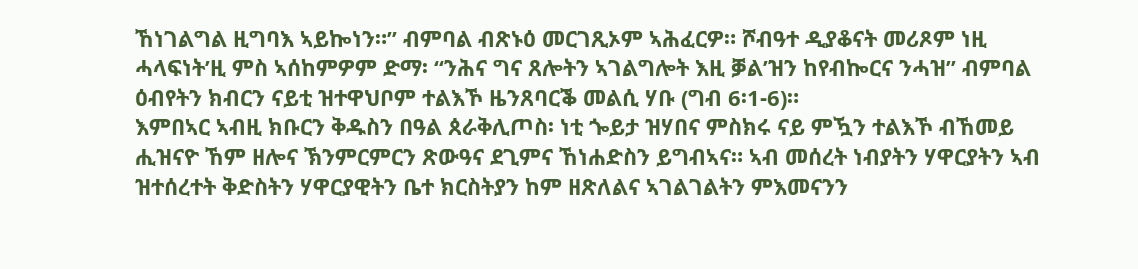ኸነገልግል ዚግባእ ኣይኰነን።” ብምባል ብጽኑዕ መርገጺኦም ኣሕፈርዎ። ሾብዓተ ዲያቆናት መሪጾም ነዚ ሓላፍነት’ዚ ምስ ኣሰከምዎም ድማ፡ “ንሕና ግና ጸሎትን ኣገልግሎት እዚ ቓል’ዝን ከየብኰርና ንሓዝ” ብምባል ዕብየትን ክብርን ናይቲ ዝተዋህቦም ተልእኾ ዜንጸባርቕ መልሲ ሃቡ (ግብ 6፡1-6)።
እምበኣር ኣብዚ ክቡርን ቅዱስን በዓል ጰራቅሊጦስ፡ ነቲ ጐይታ ዝሃበና ምስክሩ ናይ ምዃን ተልእኾ ብኸመይ ሒዝናዮ ኸም ዘሎና ኽንምርምርን ጽውዓና ደጊምና ኸነሐድስን ይግብኣና። ኣብ መሰረት ነብያትን ሃዋርያትን ኣብ ዝተሰረተት ቅድስትን ሃዋርያዊትን ቤተ ክርስትያን ከም ዘጽለልና ኣገልገልትን ምእመናንን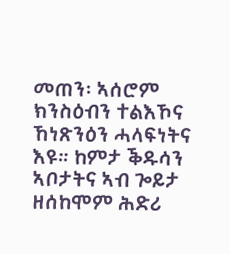መጠን፡ ኣሰሮም ክንስዕብን ተልእኾና ኸነጽንዕን ሓላፍነትና እዩ። ከምታ ቕዱሳን ኣቦታትና ኣብ ጐይታ ዘሰከሞም ሕድሪ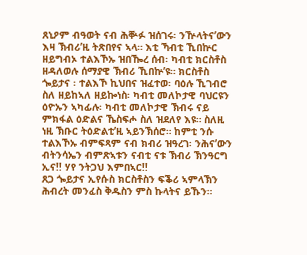ጸኒዖም ብዓወት ናብ ሕቝፉ ዝሰገሩ፡ ንዅላትና’ውን እዛ ኽብሪ’ዚ ትጽበየና ኣላ። እቲ ኻብቲ ኺበኵር ዘይግብኦ ተልእኾኡ ዝበዀረ ሰብ፡ ካብቲ ክርስቶስ ዘዳለወሉ ሰማያዊ ኽብሪ ኺበኵ’ዩ። ክርስቶስ ጐይታና ፡ ተልእኾ ኪህበና ዝፈተወ፡ ባዕሉ ኺገብሮ ስለ ዘይከኣለ ዘይኰነስ፡ ካብቲ መለኮታዊ ባህርዩን ዕዮኡን ኣካፊሉ፡ ካብቲ መለኮታዊ ኽብሩ ናይ ምክፋል ዕድልና ኼስፍሖ ስለ ዝደለየ እዩ። ስለዚ ነዚ ኽቡር ትዕድልቲ’ዚ ኣይንኽሰሮ። ከምቲ ንሱ ተልእኾኡ ብምፍጻም ናብ ክብሪ ዝዓረገ፡ ንሕና’ውን ብትንሳኤን ብምጽኣቱን ናብቲ ናቱ ኽብሪ ኽንዓርግ ኢና!! ሃየ ንትጋህ እምበኣር!!
ጸጋ ጐይታና ኢየሱስ ክርስቶስን ፍቕሪ ኣምላኽን ሕብረት መንፈስ ቅዱስን ምስ ኩላትና ይኹን።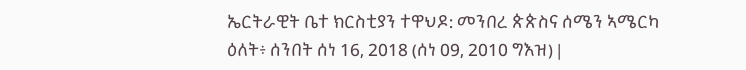ኤርትራዊት ቤተ ክርስቲያን ተዋህዶ: መንበረ ጵጵስና ሰሜን ኣሜርካ
ዕለት፥ ሰንበት ሰነ 16, 2018 (ሰነ 09, 2010 ግእዝ) |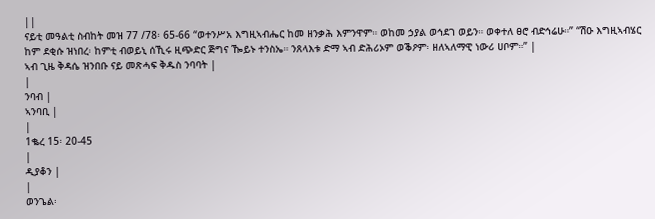||
ናይቲ መዓልቲ ስብከት መዝ 77 /78፡ 65-66 “ወተንሥአ እግዚኣብሔር ከመ ዘንቃሕ እምንዋም። ወከመ ኃያል ወኅደገ ወይን። ወቀተለ ፀሮ ብድኅሬሁ።” “ሽዑ እግዚኣብሄር ከም ደቂሱ ዝነበረ፡ ከምቲ ብወይኒ ሰኺሩ ዚጭድር ጅግና ዀይኑ ተንስኤ። ንጸላእቱ ድማ ኣብ ድሕሪኦም ወቕዖም፡ ዘለኣለማዊ ነውሪ ሀቦም።” |
ኣብ ጊዜ ቅዳሴ ዝንበቡ ናይ መጽሓፍ ቅዱስ ንባባት |
|
ንባብ |
ኣንባቢ |
|
1ቈረ 15፡ 20-45
|
ዲያቆን |
|
ወንጌል፡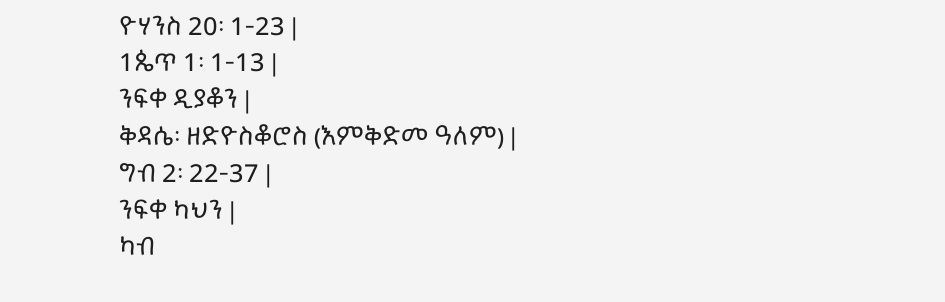ዮሃንስ 20፡ 1-23 |
1ጴጥ 1፡ 1-13 |
ንፍቀ ዲያቆን |
ቅዳሴ፡ ዘድዮስቆሮስ (እምቅድመ ዓለም) |
ግብ 2፡ 22-37 |
ንፍቀ ካህን |
ካብ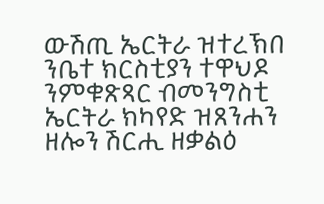ውሽጢ ኤርትራ ዝተረኽበ ንቤተ ክርስቲያን ተዋህዶ ንምቁጽጻር ብመንግስቲ ኤርትራ ክካየድ ዝጸንሐን ዘሎን ሽርሒ ዘቃልዕ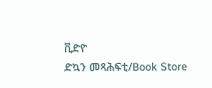ቪድዮ
ድኳን መጻሕፍቲ/Book Store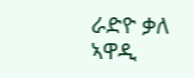ራድዮ ቃለ ኣዋዲ